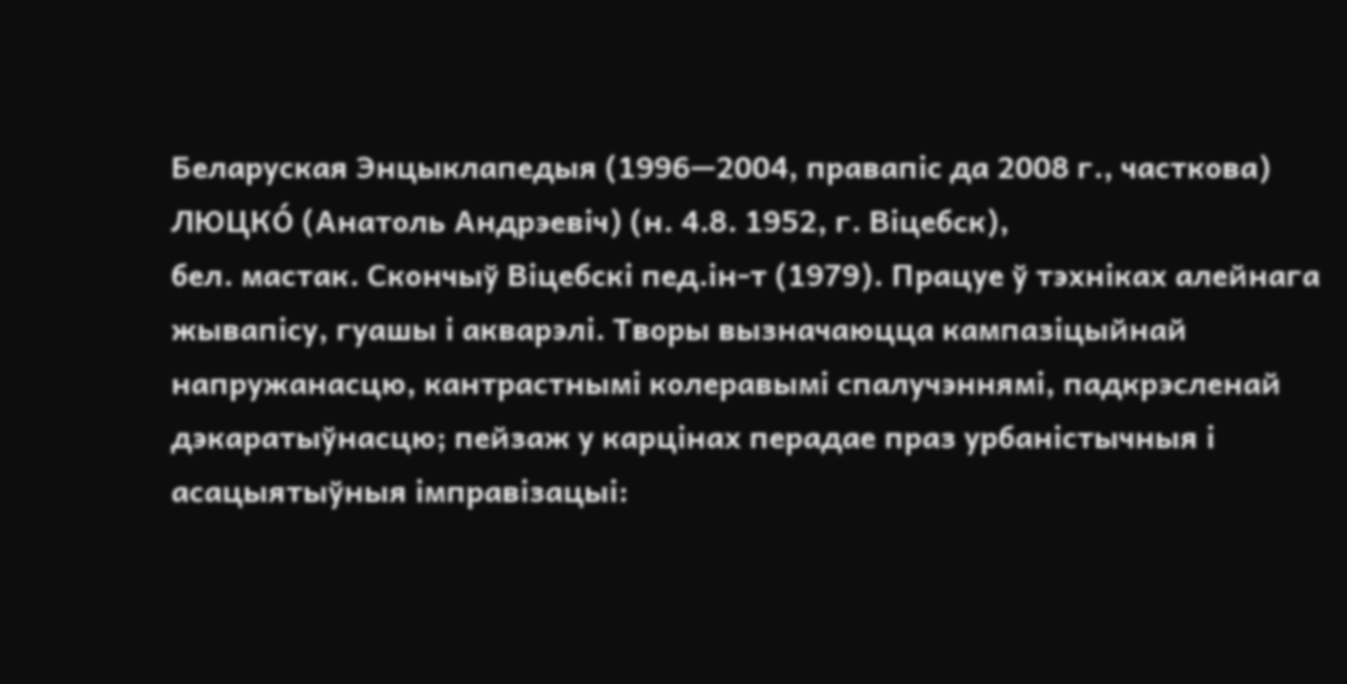Беларуская Энцыклапедыя (1996—2004, правапіс да 2008 г., часткова)
ЛЮЦКО́ (Анатоль Андрэевіч) (н. 4.8. 1952, г. Віцебск),
бел. мастак. Скончыў Віцебскі пед.ін-т (1979). Працуе ў тэхніках алейнага жывапісу, гуашы і акварэлі. Творы вызначаюцца кампазіцыйнай напружанасцю, кантрастнымі колеравымі спалучэннямі, падкрэсленай дэкаратыўнасцю; пейзаж у карцінах перадае праз урбаністычныя і асацыятыўныя імправізацыі: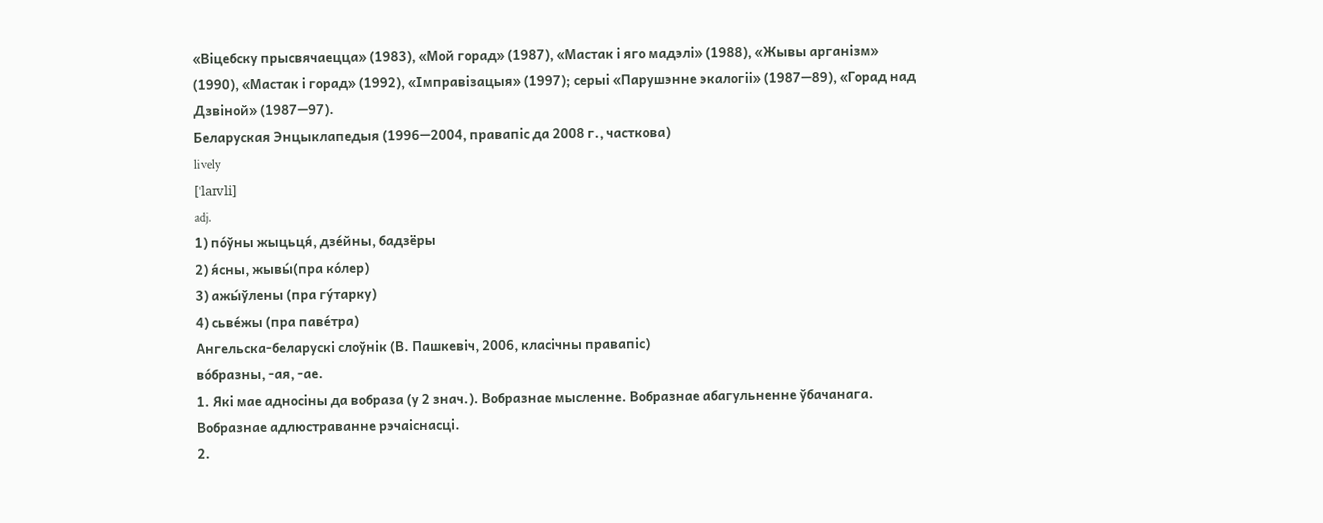«Віцебску прысвячаецца» (1983), «Мой горад» (1987), «Мастак і яго мадэлі» (1988), «Жывы арганізм» (1990), «Мастак і горад» (1992), «Імправізацыя» (1997); серыі «Парушэнне экалогіі» (1987—89), «Горад над Дзвіной» (1987—97).
Беларуская Энцыклапедыя (1996—2004, правапіс да 2008 г., часткова)
lively
[ˈlaɪvli]
adj.
1) по́ўны жыцьця́, дзе́йны, бадзёры
2) я́сны, жывы́(пра ко́лер)
3) ажы́ўлены (пра гу́тарку)
4) сьве́жы (пра паве́тра)
Ангельска-беларускі слоўнік (В. Пашкевіч, 2006, класічны правапіс)
во́бразны, ‑ая, ‑ае.
1. Які мае адносіны да вобраза (у 2 знач.). Вобразнае мысленне. Вобразнае абагульненне ўбачанага. Вобразнае адлюстраванне рэчаіснасці.
2.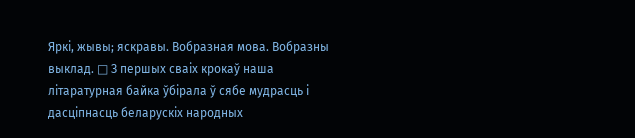Яркі, жывы; яскравы. Вобразная мова. Вобразны выклад. □ З першых сваіх крокаў наша літаратурная байка ўбірала ў сябе мудрасць і дасціпнасць беларускіх народных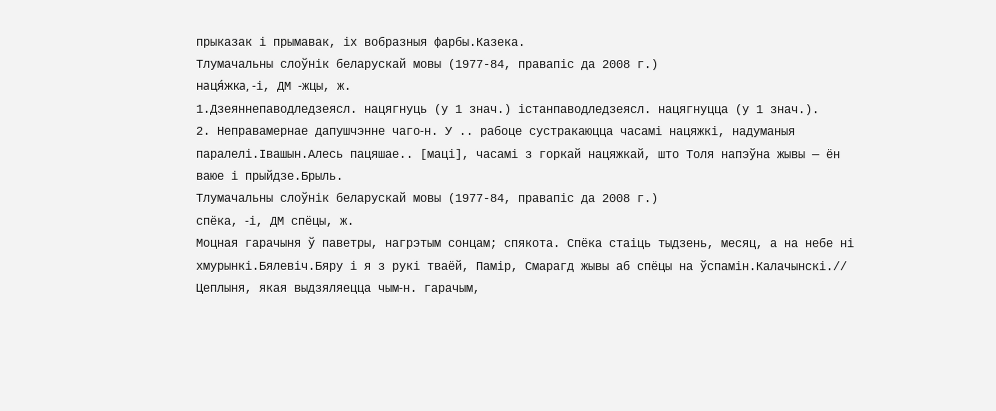прыказак і прымавак, іх вобразныя фарбы.Казека.
Тлумачальны слоўнік беларускай мовы (1977-84, правапіс да 2008 г.)
наця́жка, ‑і, ДМ ‑жцы, ж.
1.Дзеяннепаводледзеясл. нацягнуць (у 1 знач.) істанпаводледзеясл. нацягнуцца (у 1 знач.).
2. Неправамернае дапушчэнне чаго‑н. У .. рабоце сустракаюцца часамі нацяжкі, надуманыя паралелі.Івашын.Алесь пацяшае.. [маці], часамі з горкай нацяжкай, што Толя напэўна жывы — ён ваюе і прыйдзе.Брыль.
Тлумачальны слоўнік беларускай мовы (1977-84, правапіс да 2008 г.)
спёка, ‑і, ДМ спёцы, ж.
Моцная гарачыня ў паветры, нагрэтым сонцам; спякота. Спёка стаіць тыдзень, месяц, а на небе ні хмурынкі.Бялевіч.Бяру і я з рукі тваёй, Памір, Смарагд жывы аб спёцы на ўспамін.Калачынскі.// Цеплыня, якая выдзяляецца чым‑н. гарачым,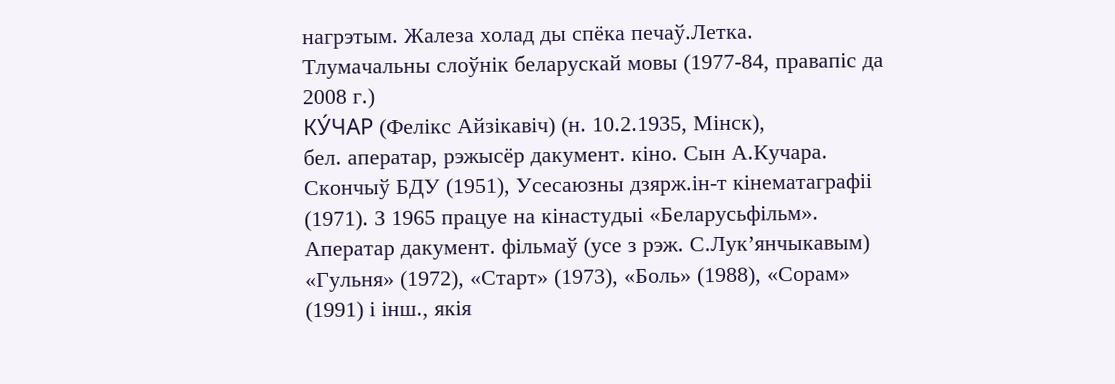нагрэтым. Жалеза холад ды спёка печаў.Летка.
Тлумачальны слоўнік беларускай мовы (1977-84, правапіс да 2008 г.)
КУ́ЧАР (Фелікс Айзікавіч) (н. 10.2.1935, Мінск),
бел. аператар, рэжысёр дакумент. кіно. Сын А.Кучара. Скончыў БДУ (1951), Усесаюзны дзярж.ін-т кінематаграфіі (1971). З 1965 працуе на кінастудыі «Беларусьфільм». Аператар дакумент. фільмаў (усе з рэж. С.Лук’янчыкавым) «Гульня» (1972), «Старт» (1973), «Боль» (1988), «Сорам» (1991) і інш., якія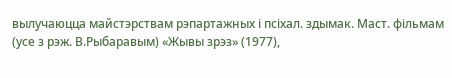вылучаюцца майстэрствам рэпартажных і псіхал. здымак. Маст. фільмам (усе з рэж. В.Рыбаравым) «Жывы зрэз» (1977),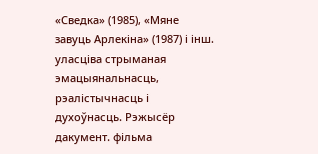«Сведка» (1985), «Мяне завуць Арлекіна» (1987) і інш. уласціва стрыманая эмацыянальнасць, рэалістычнасць і духоўнасць. Рэжысёр дакумент. фільма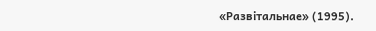«Развітальнае» (1995).